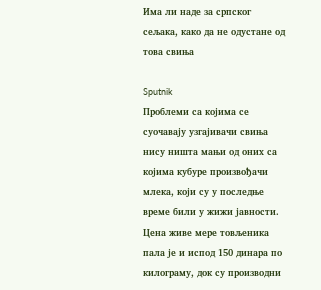Има ли наде за српског сељака, како да не одустане од това свиња

Sputnik
Проблеми са којима се суочавају узгајивачи свиња нису ништа мањи од оних са којима кубуре произвођачи млека, који су у последње време били у жижи јавности. Цена живе мере товљеника пала је и испод 150 динара по килограму, док су производни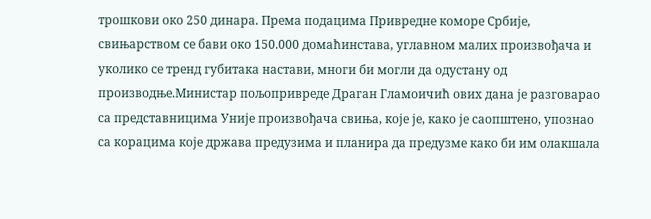трошкови око 250 динара. Према подацима Привредне коморе Србије, свињарством се бави око 150.000 домаћинстава, углавном малих произвођача и уколико се тренд губитака настави, многи би могли да одустану од производње.Министар пољопривреде Драган Гламоичић ових дана је разговарао са представницима Уније произвођача свиња, које је, како је саопштено, упознао са корацима које држава предузима и планира да предузме како би им олакшала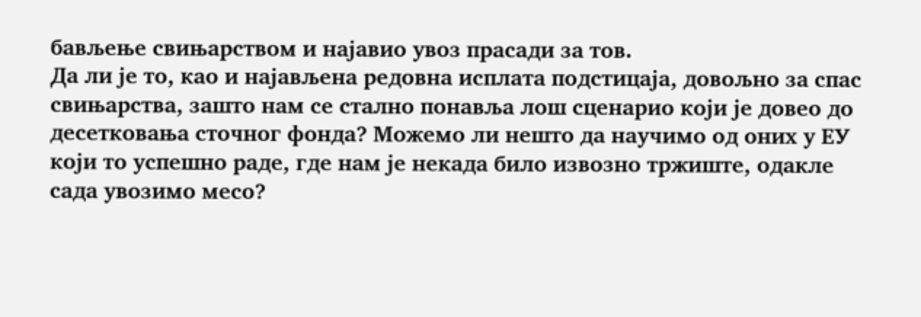бављење свињарством и најавио увоз прасади за тов.
Да ли је то, као и најављена редовна исплата подстицаја, довољно за спас свињарства, зашто нам се стално понавља лош сценарио који је довео до десетковања сточног фонда? Можемо ли нешто да научимо од оних у ЕУ који то успешно раде, где нам је некада било извозно тржиште, одакле сада увозимо месо?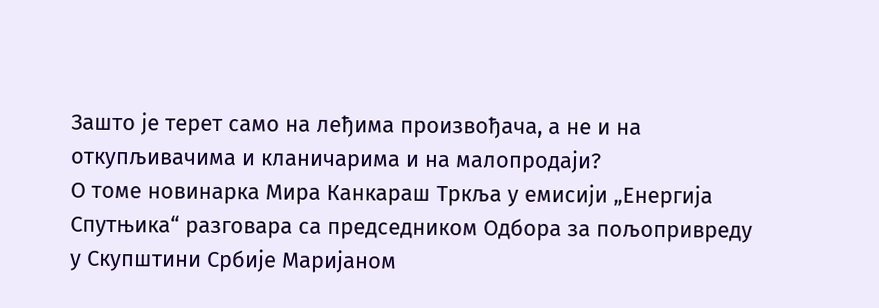Зашто је терет само на леђима произвођача, а не и на откупљивачима и кланичарима и на малопродаји?
О томе новинарка Мира Канкараш Тркља у емисији „Енергија Спутњика“ разговара са председником Одбора за пољопривреду у Скупштини Србије Маријаном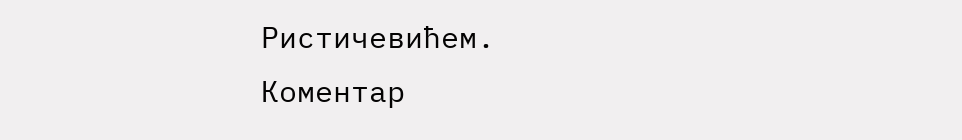Ристичевићем.
Коментар